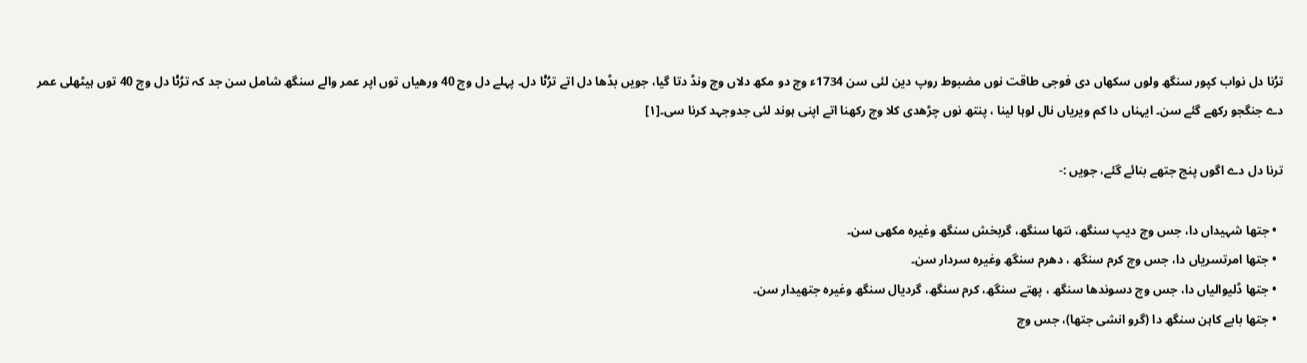ترُنا دل نواب کپور سنگھ ولوں سکھاں دی فوجی طاقت نوں مضبوط روپ دین لئی سن 1734ء وچ دو مکھ دلاں وچ ونڈ دتا گیا، جویں بڈھا دل اتے ترُݨا دل۔ پہلے دل وچ 40 ورھیاں توں اپر عمر والے سنگھ شامل سن جد کہ ترُݨا دل وچ 40 توں ہیٹھلی عمر دے جنگجو رکھے گئے سن۔ ایہناں دا کم ویریاں نال لوہا لینا ، پنتھ نوں چڑھدی کلا وچ رکھنا اتے اپنی ہوند لئی جدوجہد کرنا سی۔[۱]

ترنا دل دے اگوں پنج جتھے بنائے گئے، جویں :-

  • جتھا شہیداں دا، جس وچ دیپ سنگھ، نتھا سنگھ، گربخش سنگھ وغیرہ مکھی سن۔
  • جتھا امرتسریاں دا، جس وچ کرم سنگھ ، دھرم سنگھ وغیرہ سردار سن۔
  • جتھا ڈلیوالیاں دا، جس وچ دسوندھا سنگھ ، پھتے سنگھ، کرم سنگھ، گردیال سنگھ وغیرہ جتھیدار سن۔
  • جتھا بابے کاہن سنگھ دا (گرو انشی جتھا)، جس وچ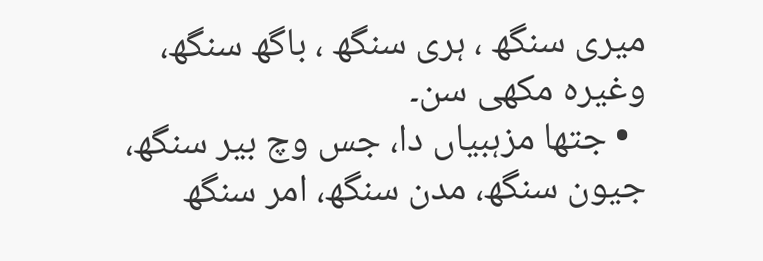میری سنگھ ، ہری سنگھ ، باگھ سنگھ، وغیرہ مکھی سن۔
  • جتھا مزہبیاں دا، جس وچ بیر سنگھ، جیون سنگھ، مدن سنگھ، امر سنگھ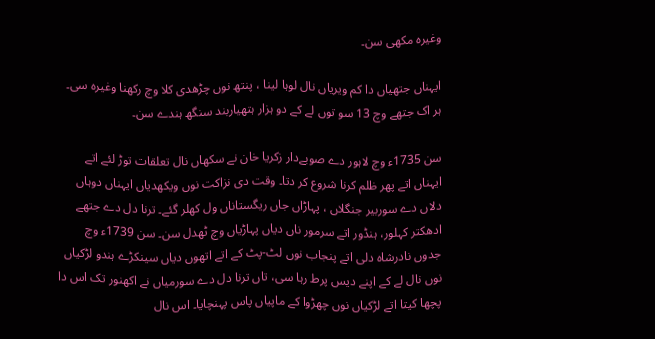وغیرہ مکھی سن۔

ایہناں جتھیاں دا کم ویریاں نال لوہا لینا ، پنتھ نوں چڑھدی کلا وچ رکھنا وغیرہ سی۔ ہر اک جتھے وچ 13 سو توں لے کے دو ہزار ہتھیاربند سنگھ ہندے سن۔

سن 1735ء وچ لاہور دے صوبےدار زکریا خان نے سکھاں نال تعلقات توڑ لئے اتے ایہناں اتے پھر ظلم کرنا شروع کر دتا۔ وقت دی نزاکت نوں ویکھدیاں ایہناں دوہاں دلاں دے سوربیر جنگلاں ، پہاڑاں جاں ریگستاناں ول کھلر گئے۔ ترنا دل دے جتھے ادھکتر کہلور، ہنڈور اتے سرمور ناں دیاں پہاڑیاں وچ ٹھدل سن۔ سن 1739ء وچ جدوں نادرشاہ دلی اتے پنجاب نوں لٹ-پٹ کے اتے اتھوں دیاں سینکڑے ہندو لڑکیاں نوں نال لے کے اپنے دیس پرط رہا سی، تاں ترنا دل دے سورمیاں نے اکھنور تک اس دا پچھا کیتا اتے لڑکیاں نوں چھڑوا کے ماپیاں پاس پہنچایا۔ اس نال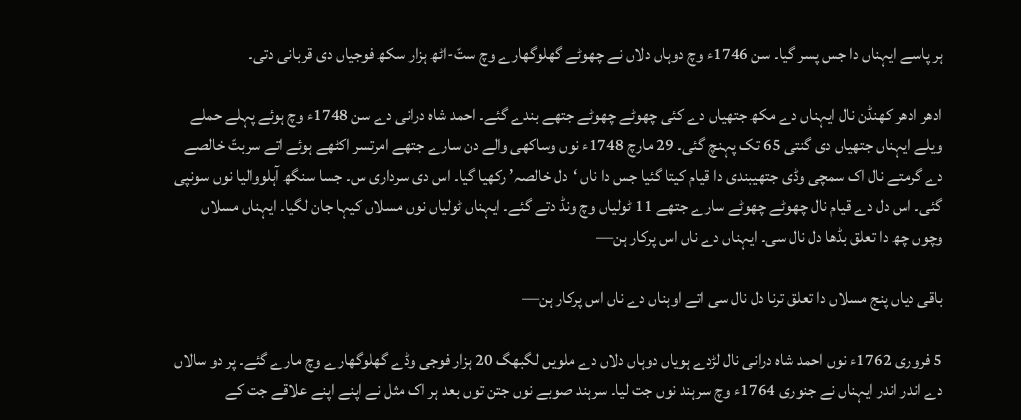ہر پاسے ایہناں دا جس پسر گیا۔ سن 1746ء وچ دوہاں دلاں نے چھوٹے گھلوگھارے وچ ستّ-اٹھ ہزار سکھ فوجیاں دی قربانی دتی۔

ادھر ادھر کھنڈن نال ایہناں دے مکھ جتھیاں دے کئی چھوٹے چھوٹے جتھے بندے گئے۔ احمد شاہ درانی دے سن 1748ء وچ ہوئے پہلے حملے ویلے ایہناں جتھیاں دی گنتی 65 تک پہنچ گئی۔ 29 مارچ 1748ء نوں وساکھی والے دن سارے جتھے امرتسر اکٹھے ہوئے اتے سربتّ خالصے دے گرمتے نال اک سمچی وڈی جتھیبندی دا قیام کیتا گئیا جس دا ناں ‘دل خالصہ’ رکھیا گیا۔ اس دی سرداری س۔ جسا سنگھ آہلووالیا نوں سونپی گئی۔ اس دل دے قیام نال چھوٹے چھوٹے سارے جتھے 11 ٹولیاں وچ ونڈ دتے گئے۔ ایہناں ٹولیاں نوں مسلاں کیہا جان لگیا۔ ایہناں مسلاں وچوں چھ دا تعلق بڈھا دل نال سی۔ ایہناں دے ناں اس پرکار ہن—

باقی دیاں پنج مسلاں دا تعلق ترنا دل نال سی اتے اوہناں دے ناں اس پرکار ہن—

5 فروری 1762ء نوں احمد شاہ درانی نال لڑدے ہویاں دوہاں دلاں دے ملویں لگبھگ 20 ہزار فوجی وڈے گھلوگھارے وچ مارے گئے۔ پر دو سالاں دے اندر اندر ایہناں نے جنوری 1764ء وچ سرہند نوں جت لیا۔ سرہند صوبے نوں جتن توں بعد ہر اک مثل نے اپنے اپنے علاقے جت کے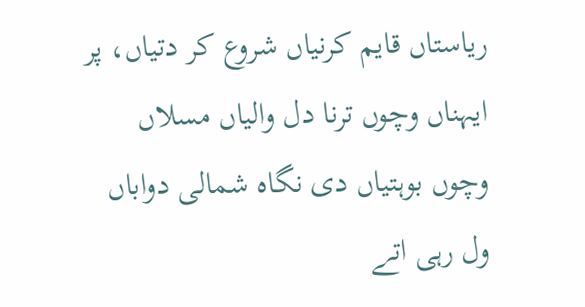ریاستاں قایم کرنیاں شروع کر دتیاں، پر ایہناں وچوں ترنا دل والیاں مسلاں وچوں بوہتیاں دی نگاہ شمالی دواباں ول رہی اتے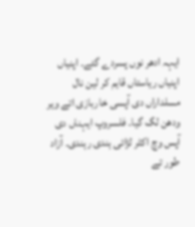ایہہ ادھر نوں پسردے گئے۔ اپنیاں اپنیاں ریاستاں قایم کر لین نال مسلداراں دی آپسی خاربازی اتے ویر ودھن لگ گیا۔ فلسروپ ایہناں دی آپس وچ اکثر لڑائی ہندی رہندی۔ آزاد طور تے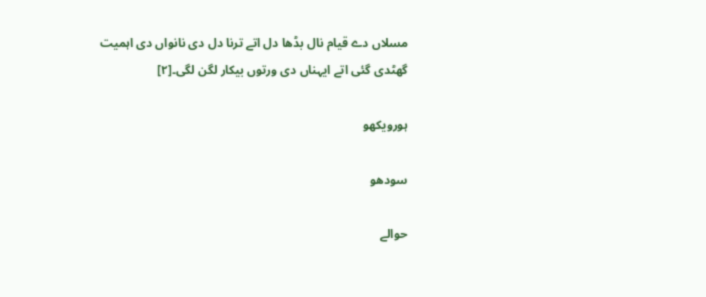مسلاں دے قیام نال بڈھا دل اتے ترنا دل دی نانواں دی اہمیت گھٹدی گئی اتے ایہناں دی ورتوں بیکار لگن لگی۔[۲]

ہورویکھو

سودھو

حوالے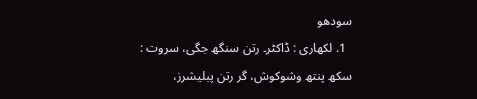سودھو
  1. لکھاری : ڈاکٹر۔ رتن سنگھ جگی، سروت : سکھ پنتھ وشوکوش، گر رتن پبلیشرز،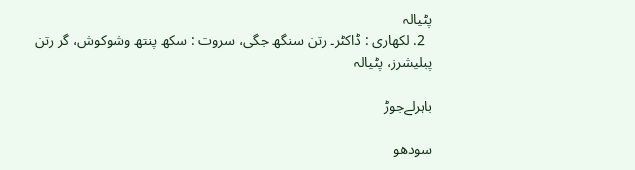پٹیالہ
  2. لکھاری : ڈاکٹر۔ رتن سنگھ جگی، سروت : سکھ پنتھ وشوکوش، گر رتن پبلیشرز، پٹیالہ

باہرلےجوڑ

سودھو